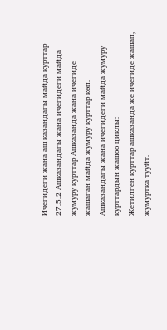Ичегидеги жана аш казандагы майда курттар
27.5.2 Ашказандагы жана ичегидеги майда жумуру курттар Ашказанда жана ичегиде жашаган майда жумуру курттар көп.
Ашказандагы жана ичегидеги майда жумуру курттардын жашоо циклы:
Жетилген курттар ашказанда же ичегиде жашап, жумуртка тууйт.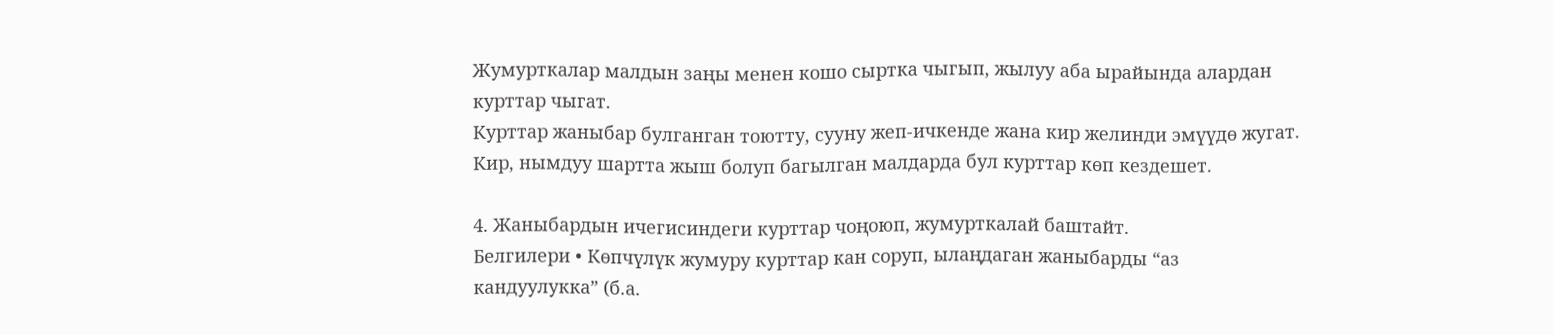Жумурткалар малдын заңы менен кошо сыртка чыгып, жылуу аба ырайында алардан курттар чыгат.
Курттар жаныбар булганган тоютту, сууну жеп-ичкенде жана кир желинди эмүүдө жугат. Кир, нымдуу шартта жыш болуп багылган малдарда бул курттар көп кездешет.

4. Жаныбардын ичегисиндеги курттар чоңоюп, жумурткалай баштайт.
Белгилери • Көпчүлүк жумуру курттар кан соруп, ылаңдаган жаныбарды “аз кандуулукка” (б.а.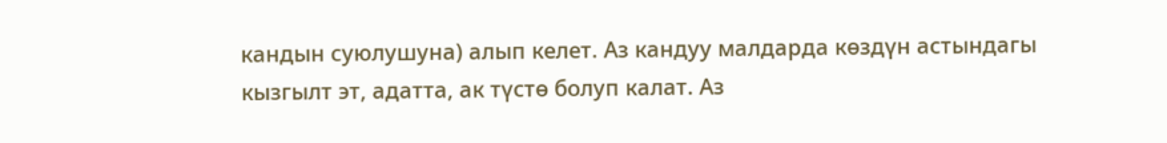кандын суюлушуна) алып келет. Аз кандуу малдарда көздүн астындагы кызгылт эт, адатта, ак түстө болуп калат. Аз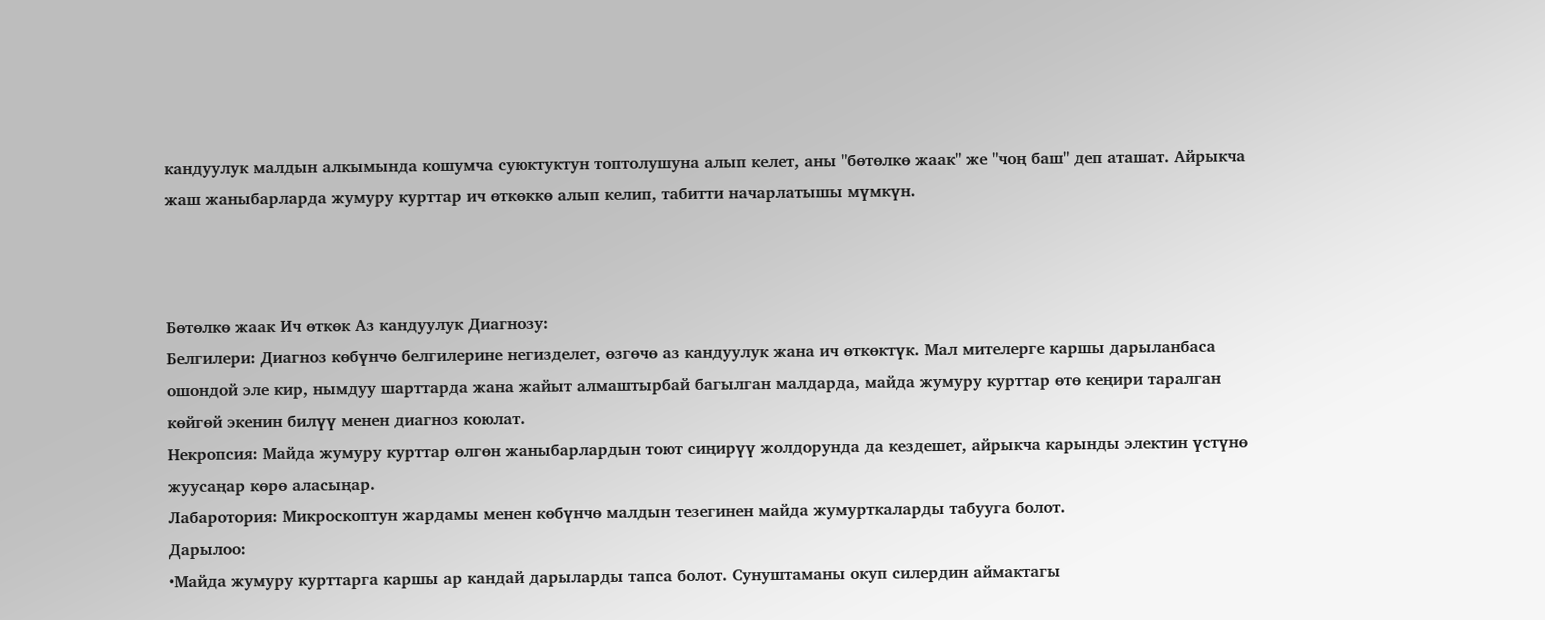кандуулук малдын алкымында кошумча суюктуктун топтолушуна алып келет, аны "бөтөлкө жаак" же "чоң баш" деп аташат. Айрыкча жаш жаныбарларда жумуру курттар ич өткөккө алып келип, табитти начарлатышы мүмкүн.



Бөтөлкө жаак Ич өткөк Аз кандуулук Диагнозу:
Белгилери: Диагноз көбүнчө белгилерине негизделет, өзгөчө аз кандуулук жана ич өткөктүк. Мал мителерге каршы дарыланбаса ошондой эле кир, нымдуу шарттарда жана жайыт алмаштырбай багылган малдарда, майда жумуру курттар өтө кеңири таралган көйгөй экенин билүү менен диагноз коюлат.
Некропсия: Майда жумуру курттар өлгөн жаныбарлардын тоют сиңирүү жолдорунда да кездешет, айрыкча карынды электин үстүнө жуусаңар көрө аласыңар.
Лабаротория: Микроскоптун жардамы менен көбүнчө малдын тезегинен майда жумурткаларды табууга болот.
Дарылоо:
•Майда жумуру курттарга каршы ар кандай дарыларды тапса болот. Сунуштаманы окуп силердин аймактагы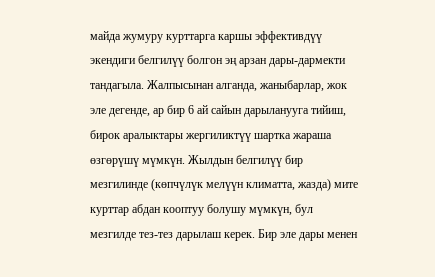майда жумуру курттарга каршы эффективдүү экендиги белгилүү болгон эң арзан дары-дармекти тандагыла. Жалпысынан алганда, жаныбарлар, жок эле дегенде, ар бир 6 ай сайын дарыланууга тийиш, бирок аралыктары жергиликтүү шартка жараша өзгөрүшү мүмкүн. Жылдын белгилүү бир мезгилинде (көпчүлүк мелүүн климатта, жазда) мите курттар абдан кооптуу болушу мүмкүн, бул мезгилде тез-тез дарылаш керек. Бир эле дары менен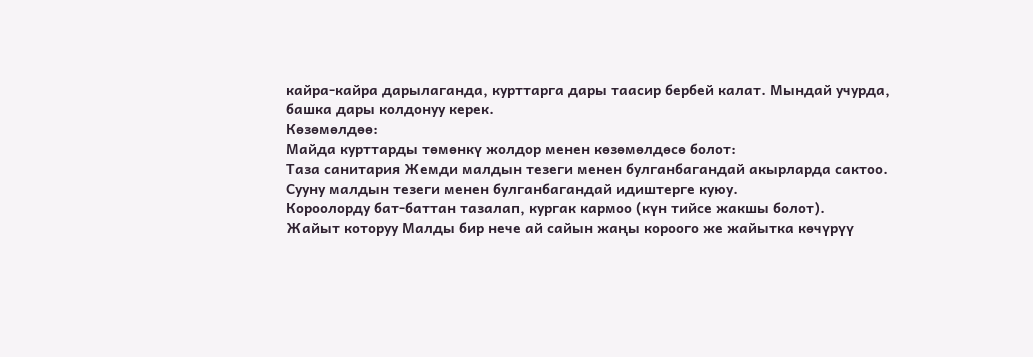кайра-кайра дарылаганда, курттарга дары таасир бербей калат. Мындай учурда, башка дары колдонуу керек.
Көзөмөлдөө:
Майда курттарды төмөнкү жолдор менен көзөмөлдөсө болот:
Таза санитария Жемди малдын тезеги менен булганбагандай акырларда сактоо.
Сууну малдын тезеги менен булганбагандай идиштерге куюу.
Короолорду бат-баттан тазалап, кургак кармоо (күн тийсе жакшы болот).
Жайыт которуу Малды бир нече ай сайын жаңы короого же жайытка көчүрүү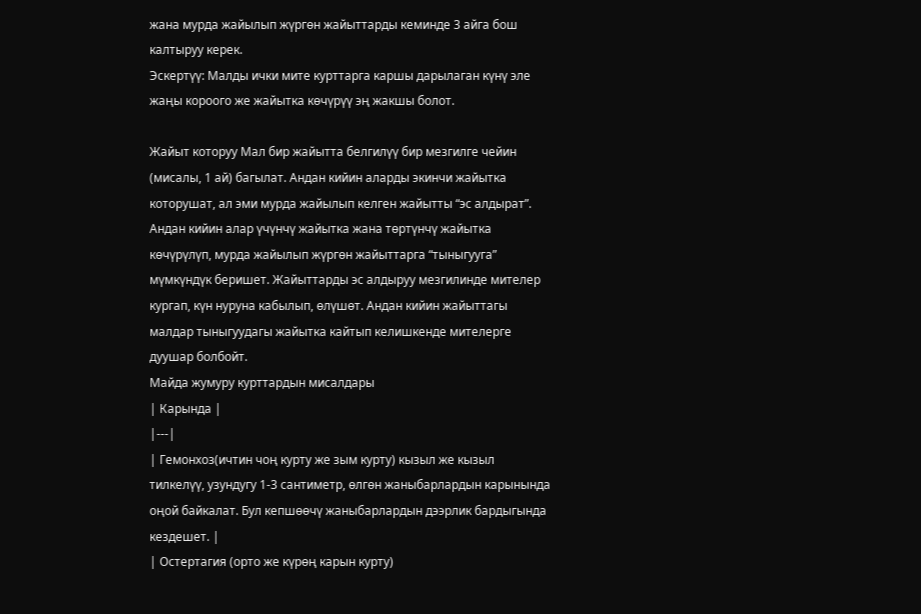жана мурда жайылып жүргөн жайыттарды кеминде 3 айга бош калтыруу керек.
Эскертүү: Малды ички мите курттарга каршы дарылаган күнү эле жаңы короого же жайытка көчүрүү эң жакшы болот.

Жайыт которуу Мал бир жайытта белгилүү бир мезгилге чейин (мисалы, 1 ай) багылат. Андан кийин аларды экинчи жайытка которушат, ал эми мурда жайылып келген жайытты “эс алдырат”. Андан кийин алар үчүнчү жайытка жана төртүнчү жайытка көчүрүлүп, мурда жайылып жүргөн жайыттарга “тыныгууга” мүмкүндүк беришет. Жайыттарды эс алдыруу мезгилинде мителер кургап, күн нуруна кабылып, өлүшөт. Андан кийин жайыттагы малдар тыныгуудагы жайытка кайтып келишкенде мителерге дуушар болбойт.
Майда жумуру курттардын мисалдары
| Карында |
|---|
| Гемонхоз(ичтин чоң курту же зым курту) кызыл же кызыл тилкелүү, узундугу 1-3 сантиметр, өлгөн жаныбарлардын карынында оңой байкалат. Бул кепшөөчү жаныбарлардын дээрлик бардыгында кездешет. |
| Остертагия (орто же күрөң карын курту)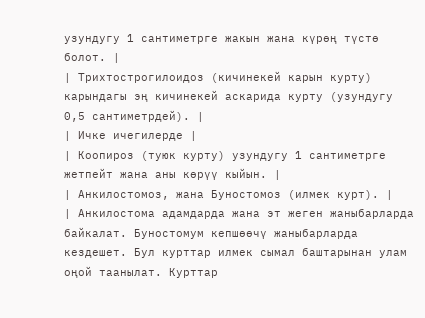узундугу 1 сантиметрге жакын жана күрөң түстө болот. |
| Трихтострогилоидоз (кичинекей карын курту) карындагы эң кичинекей аскарида курту (узундугу 0,5 сантиметрдей). |
| Ичке ичегилерде |
| Коопироз (туюк курту) узундугу 1 сантиметрге жетпейт жана аны көрүү кыйын. |
| Анкилостомоз, жана Буностомоз (илмек курт). |
| Анкилостома адамдарда жана эт жеген жаныбарларда байкалат. Буностомум кепшөөчү жаныбарларда кездешет. Бул курттар илмек сымал баштарынан улам оңой таанылат. Курттар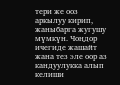тери же ооз аркылуу кирип, жаныбарга жугушу мүмкүн. Чоңдор ичегиде жашайт жана тез эле оор аз кандуулукка алып келиши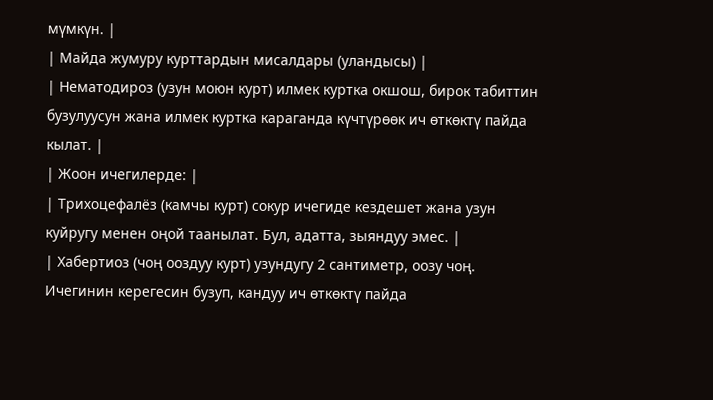мүмкүн. |
| Майда жумуру курттардын мисалдары (уландысы) |
| Нематодироз (узун моюн курт) илмек куртка окшош, бирок табиттин бузулуусун жана илмек куртка караганда күчтүрөөк ич өткөктү пайда кылат. |
| Жоон ичегилерде: |
| Трихоцефалёз (камчы курт) сокур ичегиде кездешет жана узун куйругу менен оңой таанылат. Бул, адатта, зыяндуу эмес. |
| Хабертиоз (чоң ооздуу курт) узундугу 2 сантиметр, оозу чоң. Ичегинин керегесин бузуп, кандуу ич өткөктү пайда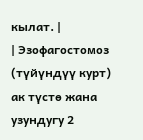кылат. |
| Эзофагостомоз (түйүндүү курт) ак түстө жана узундугу 2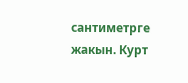сантиметрге жакын. Курт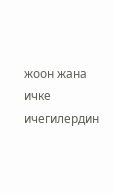жоон жана ичке ичегилердин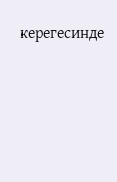керегесинде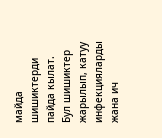майда шишиктерди пайда кылат. Бул шишиктер жарылып, катуу инфекцияларды жана ич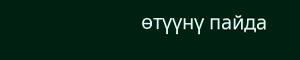өтүүнү пайда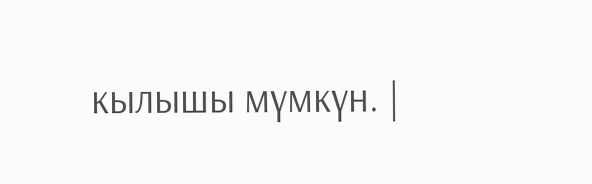кылышы мүмкүн. |